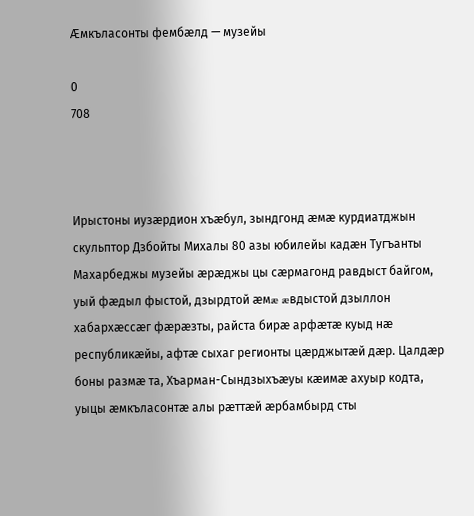Æмкъласонты фембæлд — музейы

0
708



Ирыстоны иузæрдион хъæбул, зындгонд æмæ курдиатджын скульптор Дзбойты Михалы 80 азы юбилейы кадæн Тугъанты Махарбеджы музейы æрæджы цы сæрмагонд равдыст байгом, уый фæдыл фыстой, дзырдтой æмæ æвдыстой дзыллон хабархæссæг фæрæзты, райста бирæ арфæтæ куыд нæ республикæйы, афтæ сыхаг регионты цæрджытæй дæр. Цалдæр боны размæ та, Хъарман-Сындзыхъæуы кæимæ ахуыр кодта, уыцы æмкъласонтæ алы рæттæй æрбамбырд сты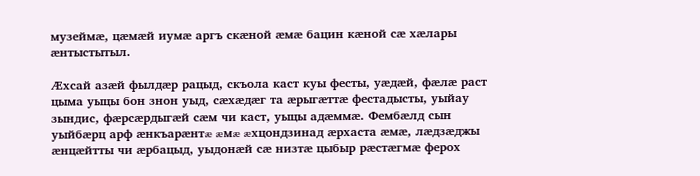музеймæ, цæмæй иумæ аргъ скæной æмæ бацин кæной сæ хæлары æнтыстытыл.

Æхсай азæй фылдæр рацыд, скъола каст куы фесты, уæдæй, фæлæ раст цыма уыцы бон знон уыд, сæхæдæг та æрыгæттæ фестадысты, уыйау зындис, фæрсæрдыгæй сæм чи каст, уыцы адæммæ. Фембæлд сын уыйбæрц арф æнкъарæнтæ æмæ æхцондзинад æрхаста æмæ, лæдзæджы æнцæйтты чи æрбацыд, уыдонæй сæ низтæ цыбыр рæстæгмæ ферох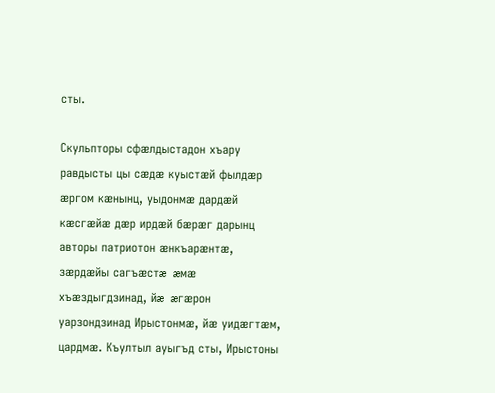сты.

Скульпторы сфæлдыстадон хъару равдысты цы сæдæ куыстæй фылдæр æргом кæнынц, уыдонмæ дардæй кæсгæйæ дæр ирдæй бæрæг дарынц авторы патриотон æнкъарæнтæ, зæрдæйы сагъæстæ æмæ хъæздыгдзинад, йæ æгæрон уарзондзинад Ирыстонмæ, йæ уидæгтæм, цардмæ. Къултыл ауыгъд сты, Ирыстоны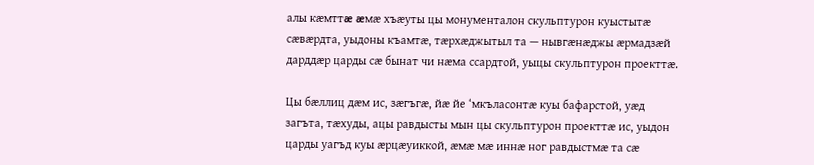алы кæмттæ æмæ хъæуты цы монументалон скульптурон куыстытæ сæвæрдта, уыдоны къамтæ, тæрхæджытыл та — нывгæнæджы æрмадзæй дарддæр царды сæ бынат чи нæма ссардтой, уыцы скульптурон проекттæ.

Цы бæллиц дæм ис, зæгъгæ, йæ йе ‘мкъласонтæ куы бафарстой, уæд загъта, тæхуды, ацы равдысты мын цы скульптурон проекттæ ис, уыдон царды уагъд куы æрцæуиккой, æмæ мæ иннæ ног равдыстмæ та сæ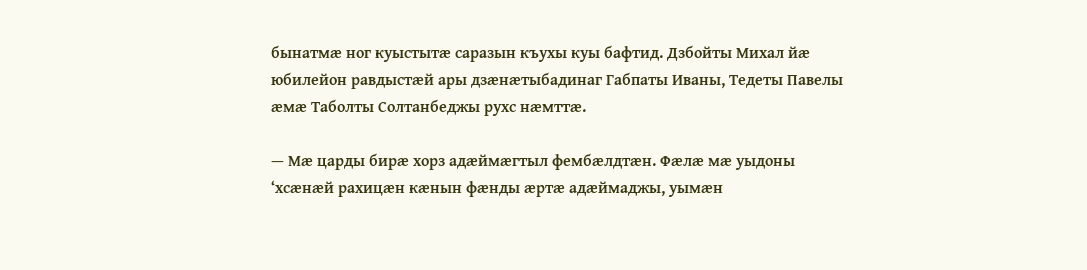бынатмæ ног куыстытæ саразын къухы куы бафтид. Дзбойты Михал йæ юбилейон равдыстæй ары дзæнæтыбадинаг Габпаты Иваны, Тедеты Павелы æмæ Таболты Солтанбеджы рухс нæмттæ.

— Мæ царды бирæ хорз адæймæгтыл фембæлдтæн. Фæлæ мæ уыдоны ‘хсæнæй рахицæн кæнын фæнды æртæ адæймаджы, уымæн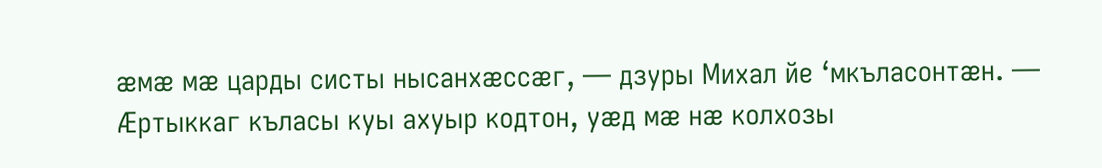æмæ мæ царды систы нысанхæссæг, — дзуры Михал йе ‘мкъласонтæн. — Æртыккаг къласы куы ахуыр кодтон, уæд мæ нæ колхозы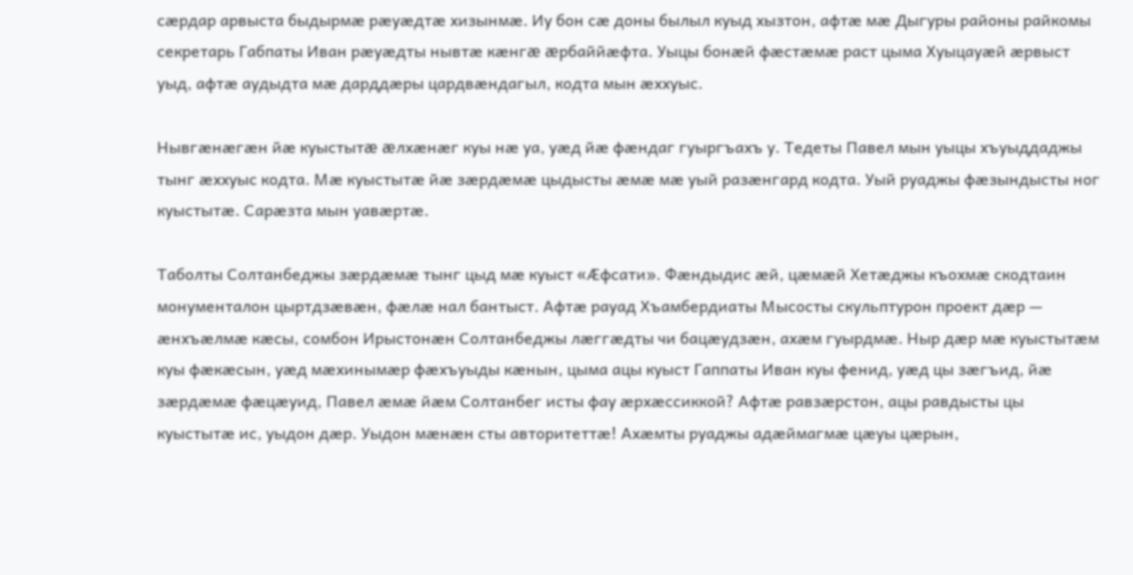сæрдар арвыста быдырмæ рæуæдтæ хизынмæ. Иу бон сæ доны былыл куыд хызтон, афтæ мæ Дыгуры районы райкомы секретарь Габпаты Иван рæуæдты нывтæ кæнгæ æрбаййæфта. Уыцы бонæй фæстæмæ раст цыма Хуыцауæй æрвыст уыд, афтæ аудыдта мæ дарддæры цардвæндагыл, кодта мын æххуыс.

Нывгæнæгæн йæ куыстытæ æлхæнæг куы нæ уа, уæд йæ фæндаг гуыргъахъ у. Тедеты Павел мын уыцы хъуыддаджы тынг æххуыс кодта. Мæ куыстытæ йæ зæрдæмæ цыдысты æмæ мæ уый разæнгард кодта. Уый руаджы фæзындысты ног куыстытæ. Сарæзта мын уавæртæ.

Таболты Солтанбеджы зæрдæмæ тынг цыд мæ куыст «Æфсати». Фæндыдис æй, цæмæй Хетæджы къохмæ скодтаин монументалон цыртдзæвæн, фæлæ нал бантыст. Афтæ рауад Хъамбердиаты Мысосты скульптурон проект дæр — æнхъæлмæ кæсы, сомбон Ирыстонæн Солтанбеджы лæггæдты чи бацæудзæн, ахæм гуырдмæ. Ныр дæр мæ куыстытæм куы фæкæсын, уæд мæхинымæр фæхъуыды кæнын, цыма ацы куыст Гаппаты Иван куы фенид, уæд цы зæгъид, йæ зæрдæмæ фæцæуид, Павел æмæ йæм Солтанбег исты фау æрхæссиккой? Афтæ равзæрстон, ацы равдысты цы куыстытæ ис, уыдон дæр. Уыдон мæнæн сты авторитеттæ! Ахæмты руаджы адæймагмæ цæуы цæрын,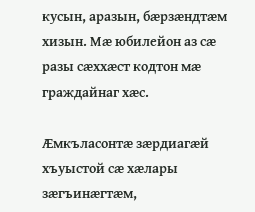кусын, аразын, бæрзæндтæм хизын. Мæ юбилейон аз сæ разы сæххæст кодтон мæ граждайнаг хæс.

Æмкъласонтæ зæрдиагæй хъуыстой сæ хæлары зæгъинæгтæм,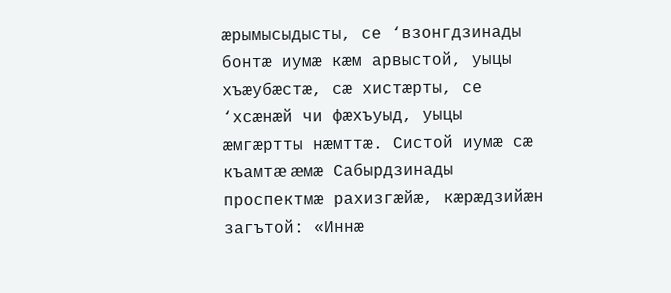æрымысыдысты, се ‘взонгдзинады бонтæ иумæ кæм арвыстой, уыцы хъæубæстæ, сæ хистæрты, се ‘хсæнæй чи фæхъуыд, уыцы æмгæртты нæмттæ. Систой иумæ сæ къамтæ æмæ Сабырдзинады проспектмæ рахизгæйæ, кæрæдзийæн загътой: «Иннæ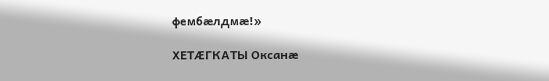фембæлдмæ!»

ХЕТÆГКАТЫ Оксанæ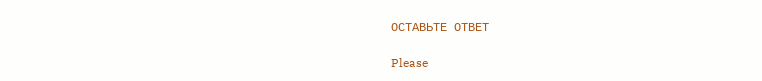ОСТАВЬТЕ ОТВЕТ

Please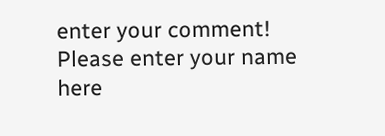enter your comment!
Please enter your name here